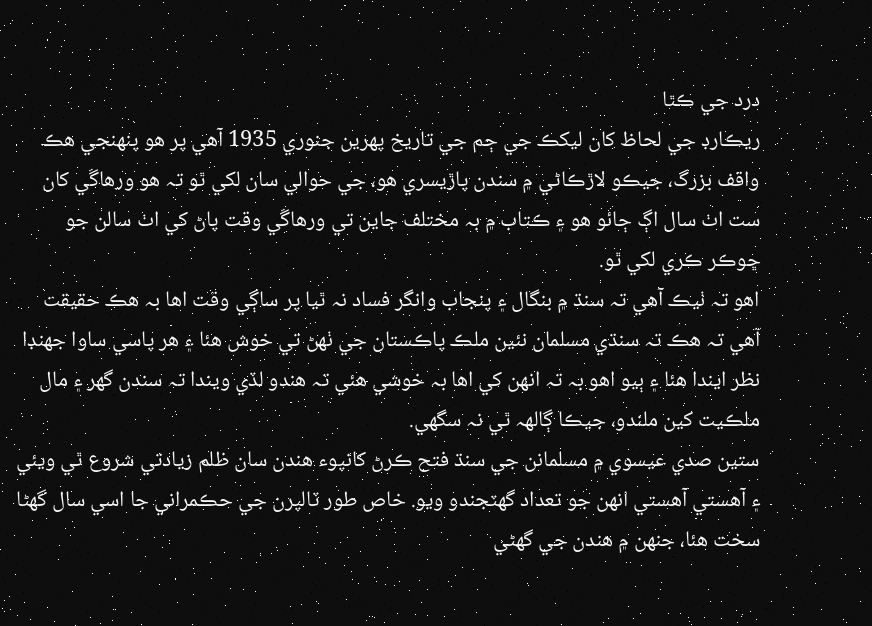درد جي ڪٿا
ريڪارڊ جي لحاظ کان ليکڪ جي ڄم جي تاريخ پھرين جنوري 1935 آهي پر هو پنھنجي هڪ واقف بزرگ، جيڪو لاڙڪاڻي ۾ سندن پاڙيسري هو، جي حوالي سان لکي ٿو تہ هو ورهاڱي کان ست اٺ سال اڳ ڄائو هو ۽ ڪتاب ۾ بہ مختلف جاين تي ورهاڱي وقت پاڻ کي اٺ سالن جو ڇوڪر ڪري لکي ٿو.
اهو تہ ٺيڪ آهي تہ سنڌ ۾ بنگال ۽ پنجاب وانگر فساد نہ ٿيا پر ساڳي وقت اها بہ هڪ حقيقت آهي تہ هڪ تہ سنڌي مسلمان نئين ملڪ پاڪستان جي ٺھڻ تي خوش هئا ۽ هر پاسي ساوا جهنڊا نظر ايندا هئا ۽ ٻيو اهو بہ تہ انھن کي اها بہ خوشي هئي تہ هندو لڏي ويندا تہ سندن گهر ۽ مال ملڪيت کين ملندو، جيڪا ڳالھہ ٿي نہ سگهي.
ستين صدي عيسوي ۾ مسلمانن جي سنڌ فتح ڪرڻ کانپوء هندن سان ظلم زيادتي شروع ٿي ويئي ۽ آهستي آهستي انھن جو تعداد گهٽجندو ويو. خاص طور ٽالپرن جي حڪمراني جا اسي سال گهڻا سخت هئا، جنھن ۾ هندن جي گهڻي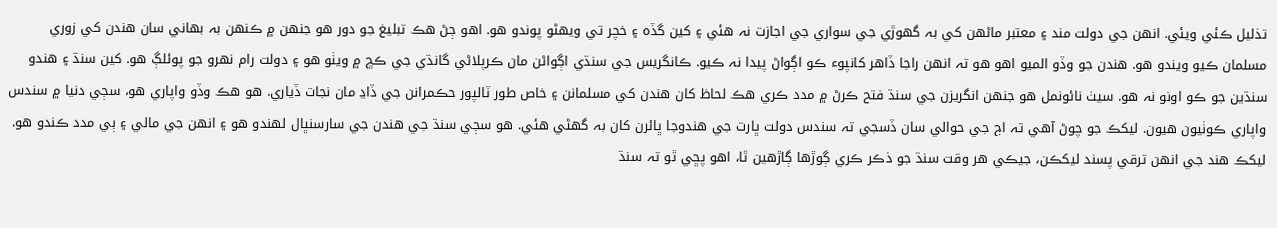تذليل ڪئي ويئي. انھن جي دولت مند ۽ معتبر ماڻھن کي بہ گهوڙي جي سواري جي اجازت نہ هئي ۽ کين گڏه ۽ خچر تي ويھڻو پوندو هو. اهو ڄڻ هڪ تبليغ جو دور هو جنھن ۾ ڪنھن بہ بھاني سان هندن کي زوري مسلمان ڪيو ويندو هو. هندن جو وڏو الميو اهو هو تہ انھن راجا ڏاهر کانپوء ڪو اڳواڻ پيدا نہ ڪيو. ڪانگريس جي سنڌي اڳواڻن مان ڪرپلاڻي گانڌي جي ڪڇ ۾ ويٺو هو ۽ دولت رام نھرو جو پوئلڳ هو. کين سنڌ ۽ هندو سنڌين جو ڪو اونو نہ هو. سيٺ نائونمل هو جنھن انگريزن جي سنڌ فتح ڪرڻ ۾ مدد ڪري هڪ لحاظ کان هندن کي مسلمانن ۽ خاص طور ٽالپور حڪمرانن جي ڏاڍ مان نجات ڏياري. هو هڪ وڏو واپاري هو، سڄي دنيا ۾ سندس واپاري ڪوٺيون هيون. ليکڪ جو چوڻ آهي تہ اڄ جي حوالي سان ڏسجي تہ سندس دولت ڀارت جي هندوجا ڀائرن کان بہ گهڻي هئي. هو سڄي سنڌ جي هندن جي سارسنڀال لھندو هو ۽ انھن جي مالي ۽ ٻي مدد ڪندو هو.
ليکڪ هند جي انھن ترقي پسند ليکڪن، جيڪي هر وقت سنڌ جو ذڪر ڪري ڳوڙها ڳاڙهين ٿا، اهو پڇي ٿو تہ سنڌ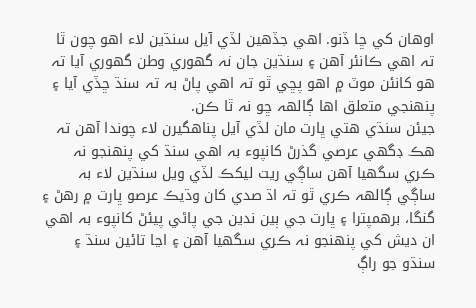اوهان کي ڇا ڏنو. اهي جڏهين لڏي آيل سنڌين لاء اهو چون ٿا تہ اهي ڪانئر آهن ۽ سنڌين جان نہ گهوري وطن گهوري آيا تہ هو کانئن موٽ ۾ اهو پڇي ٿو تہ اهي پاڻ بہ تہ سنڌ ڇڏي آيا ۽ پنھنجي متعلق اها ڳالھہ ڇو نہ ٿا ڪن.
جيئن سنڌي هتي ڀارت مان لڏي آيل پناهگيرن لاء چوندا آهن تہ هڪ ڊگهي عرصي گذرڻ کانپوء بہ اهي سنڌ کي پنھنجو نہ ڪري سگهيا آهن ساڳي ريت ليکڪ لڏي ويل سنڌين لاء بہ ساڳي ڳالھہ ڪري ٿو تہ اڌ صدي کان وڌيڪ عرصو ڀارت ۾ رهڻ ۽ گنگا، برهمپترا ۽ ڀارت جي ٻين ندين جي پاڻي پيئڻ کانپوء بہ اهي ان ديش کي پنھنجو نہ ڪري سگهيا آهن ۽ اڃا تائين سنڌ ۽ سنڌو جو راڳ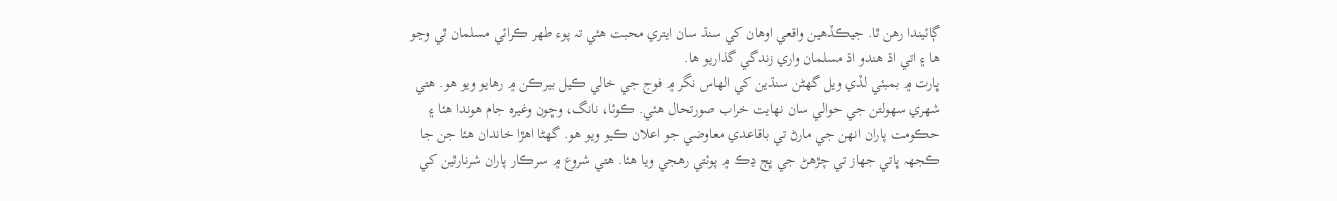ڳائيندا رهن ٿا. جيڪڏهين واقعي اوهان کي سنڌ سان ايتري محبت هئي تہ پوء طھر ڪرائي مسلمان ٿي وڃو ها ۽ اتي اڌ هندو اڌ مسلمان واري زندگي گذاريو ها.
ڀارت ۾ بمبئي لڏي ويل گهڻن سنڌين کي الھاس نگر ۾ فوج جي خالي ڪيل بيرڪن ۾ رهايو ويو هو. هتي شھري سھولتن جي حوالي سان نھايت خراب صورتحال هئي. ڪوئا، نانگ، وڇون وغيرہ جام هوندا هئا ۽ حڪومت پاران انھن جي مارڻ تي باقاعدي معاوضي جو اعلان ڪيو ويو هو. گهڻا اهڙا خاندان هئا جن جا ڪجهہ ڀاتي جھاز تي چڙهڻ جي ڀڄ ڍڪ ۾ پوئتي رهجي ويا هئا. هتي شروع ۾ سرڪار پاران شرنارٿين کي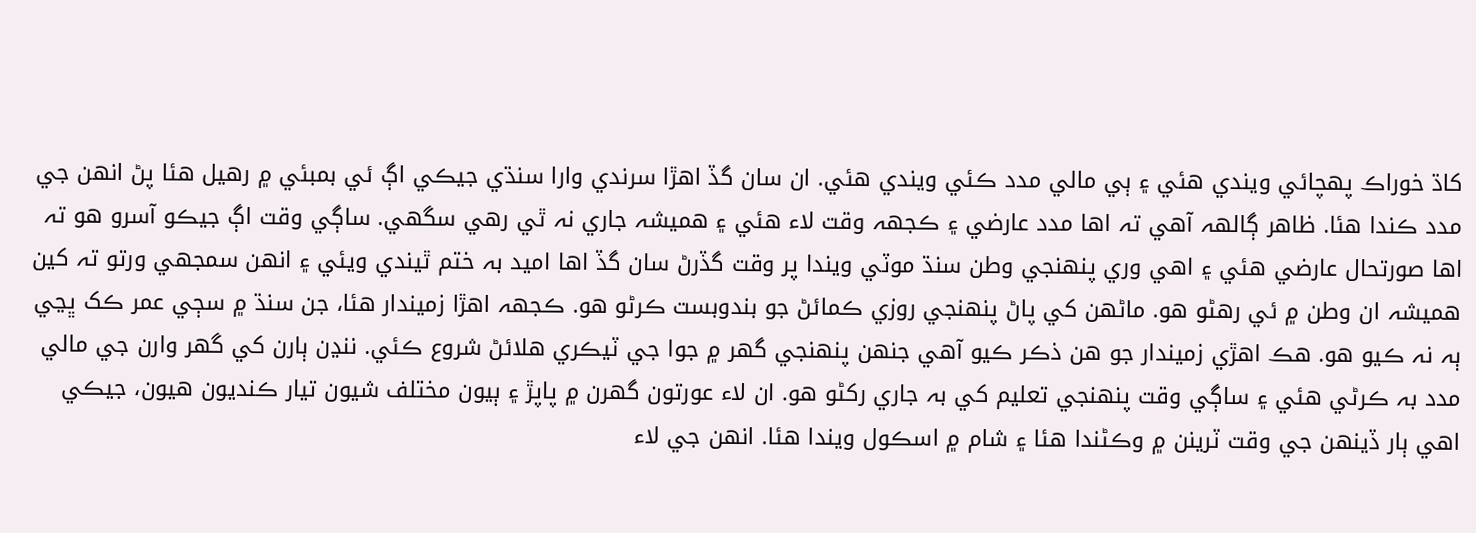کاڌ خوراڪ پھچائي ويندي هئي ۽ ٻي مالي مدد ڪئي ويندي هئي. ان سان گڏ اهڙا سرندي وارا سنڌي جيڪي اڳ ئي بمبئي ۾ رهيل هئا پڻ انھن جي مدد ڪندا هئا. ظاهر ڳالھہ آهي تہ اها مدد عارضي ۽ ڪجهہ وقت لاء هئي ۽ هميشہ جاري نہ ٿي رهي سگهي. ساڳي وقت اڳ جيڪو آسرو هو تہ اها صورتحال عارضي هئي ۽ اهي وري پنھنجي وطن سنڌ موٽي ويندا پر وقت گڏرڻ سان گڏ اها اميد بہ ختم ٿيندي ويئي ۽ انھن سمجهي ورتو تہ کين هميشہ ان وطن ۾ ئي رهڻو هو. ماڻھن کي پاڻ پنھنجي روزي ڪمائڻ جو بندوبست ڪرڻو هو. ڪجهہ اهڙا زميندار هئا، جن سنڌ ۾ سڄي عمر ڪک ڀڃي ٻہ نہ ڪيو هو. هڪ اهڙي زميندار جو هن ذڪر ڪيو آهي جنھن پنھنجي گهر ۾ جوا جي ٽيڪري هلائڻ شروع ڪئي. ننڍن ٻارن کي گهر وارن جي مالي مدد بہ ڪرڻي هئي ۽ ساڳي وقت پنھنجي تعليم کي بہ جاري رکڻو هو. ان لاء عورتون گهرن ۾ پاپڙ ۽ ٻيون مختلف شيون تيار ڪنديون هيون، جيڪي اهي ٻار ڏينھن جي وقت ٽرينن ۾ وڪڻندا هئا ۽ شام ۾ اسڪول ويندا هئا. انھن جي لاء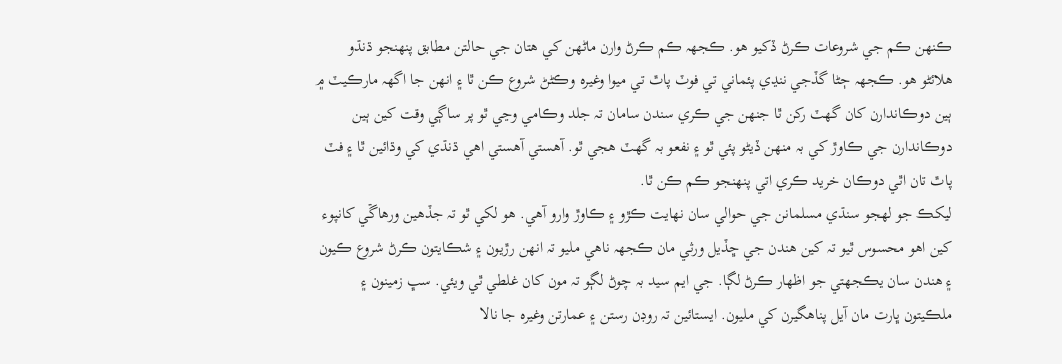ڪنھن ڪم جي شروعات ڪرڻ ڏکيو هو. ڪجهہ ڪم ڪرڻ وارن ماڻھن کي هتان جي حالتن مطابق پنھنجو ڌنڌو هلائڻو هو. ڪجهہ ڄڻا گڏجي ننڍي پئماني تي فوٽ پاٿ تي ميوا وغيرہ وڪڻڻ شروع ڪن ٿا ۽ انھن جا اگهہ مارڪيٽ ۾ ٻين دوڪاندارن کان گهٽ رکن ٿا جنھن جي ڪري سندن سامان تہ جلد وڪامي وڃي ٿو پر ساڳي وقت کين ٻين دوڪاندارن جي ڪاوڙ کي بہ منھن ڏيڻو پئي ٿو ۽ نفعو بہ گهٽ هجي ٿو. آهستي آهستي اهي ڌنڌي کي وڌائين ٿا ۽ فٽ پاٿ تان اٿي دوڪان خريد ڪري اتي پنھنجو ڪم ڪن ٿا.
ليکڪ جو لھجو سنڌي مسلمانن جي حوالي سان نھايت ڪڙو ۽ ڪاوڙ وارو آهي. هو لکي ٿو تہ جڏهين ورهاڱي کانپوء کين اهو محسوس ٿيو تہ کين هندن جي ڇڏيل ورثي مان ڪجهہ ناهي مليو تہ انھن رڙيون ۽ شڪايتون ڪرڻ شروع ڪيون ۽ هندن سان يڪجھتي جو اظھار ڪرڻ لڳا. جي ايم سيد بہ چوڻ لڳو تہ مون کان غلطي ٿي ويئي. سڀ زمينون ۽ ملڪيتون ڀارت مان آيل پناهگيرن کي مليون. ايستائين تہ روڊن رستن ۽ عمارتن وغيرہ جا نالا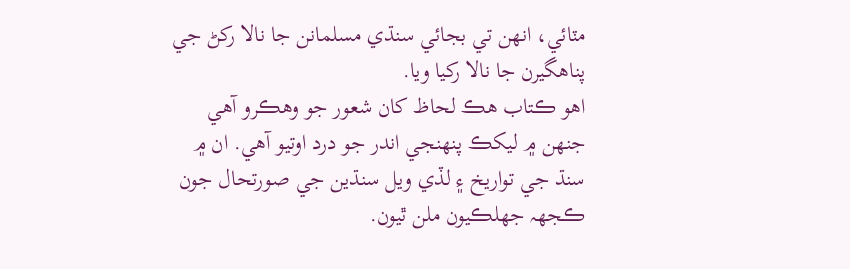مٽائي، انھن تي بجائي سنڌي مسلمانن جا نالا رکڻ جي پناهگيرن جا نالا رکيا ويا.
اهو ڪتاب هڪ لحاظ کان شعور جو وهڪرو آهي جنھن ۾ ليکڪ پنھنجي اندر جو درد اوتيو آهي. ان ۾ سنڌ جي تواريخ ۽ لڏي ويل سنڌين جي صورتحال جون ڪجهہ جهلڪيون ملن ٿيون.